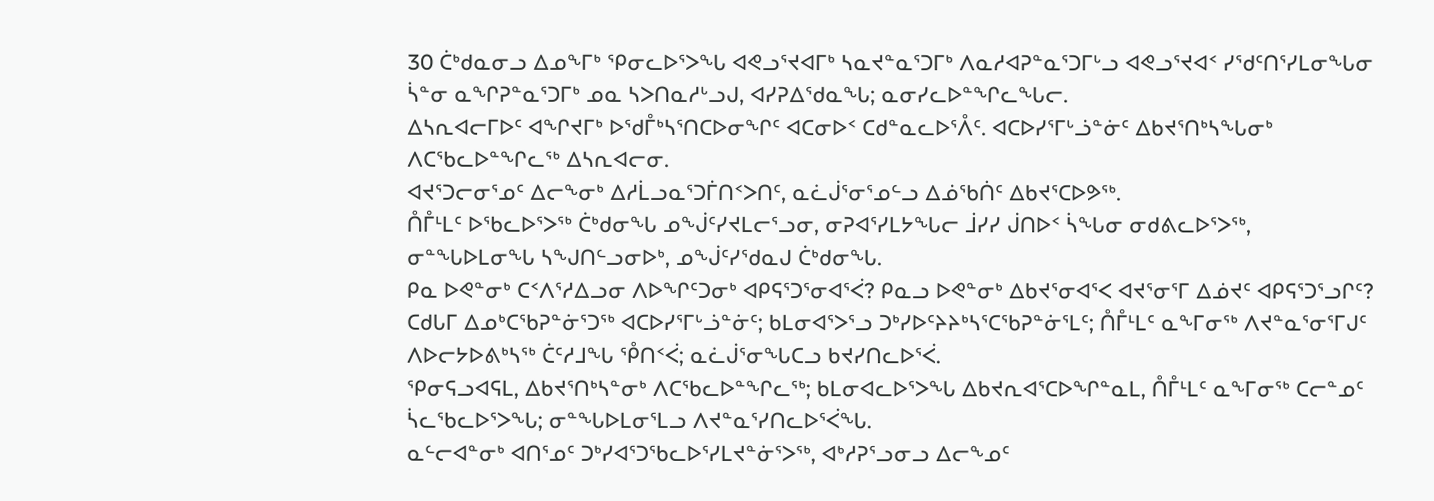30 ᑖᒃᑯᓇᓂᓗ ᐃᓄᖕᒥᒃ ᕿᓂᓚᐅᕐᐳᖓ ᐊᕙᓗᕐᔪᐊᒥᒃ ᓴᓇᔪᓐᓇᕐᑐᒥᒃ ᐱᓇᓱᐊᕈᓐᓇᕐᑐᒥᒡᓗ ᐊᕙᓗᕐᔪᐊᑉ ᓯᖁᑦᑎᕐᓯᒪᓂᖓᓂ ᓵᓐᓂ ᓇᖏᕈᓐᓇᕐᑐᒥᒃ ᓄᓇ ᓴᐳᑎᓇᓱᒡᓗᒍ, ᐊᓯᕈᐃᖁᓇᖓ; ᓇᓂᓯᓚᐅᓐᖏᓚᖓᓕ.
ᐃᓴᕆᐊᓕᒥᐅᑦ ᐊᖏᔪᒥᒃ ᐅᖁᒤᒃᓴᕐᑎᑕᐅᓂᖏᑦ ᐊᑕᓂᐅᑉ ᑕᑯᓐᓇᓚᐅᕐᐰᑦ. ᐊᑕᐅᓯᕐᒥᒡᓘᓐᓃᑦ ᐃᑲᔪᕐᑎᒃᓴᖓᓂᒃ ᐱᑕᖃᓚᐅᓐᖏᓚᖅ ᐃᓴᕆᐊᓕᓂ.
ᐊᔪᕐᑐᓕᓂᕐᓄᑦ ᐃᓕᖕᓂᒃ ᐃᓱᒫᓗᓇᕐᑐᒦᑎᑉᐳᑎᑦ, ᓇᓛᒎᕐᓂᕐᓄᓪᓗ ᐃᓅᖃᑏᑦ ᐃᑲᔪᕐᑕᐅᕗᖅ.
ᑍᒤᒻᒪᑦ ᐅᖃᓚᐅᕐᐳᖅ ᑖᒃᑯᓂᖓ ᓄᖒᑦᓯᔪᒪᓕᕐᓗᓂ, ᓂᕈᐊᕐᓯᒪᔭᖓᓕ ᒨᓯᓯ ᒎᑎᐅᑉ ᓵᖓᓂ ᓂᑯᕕᓚᐅᕐᐳᖅ, ᓂᓐᖓᐅᒪᓂᖓ ᓴᖑᑎᓪᓗᓂᐅᒃ, ᓄᖒᑦᓯᖁᓇᒍ ᑖᒃᑯᓂᖓ.
ᑭᓇ ᐅᕙᓐᓂᒃ ᑕᑉᐱᕐᓱᐃᓗᓂ ᐱᐅᖏᑦᑐᓂᒃ ᐊᑭᕋᕐᑐᕐᓂᐊᕐᐹ? ᑭᓇᓗ ᐅᕙᓐᓂᒃ ᐃᑲᔪᕐᓂᐊᕐᐸ ᐊᔪᕐᓂᕐᒥ ᐃᓅᔪᑦ ᐊᑭᕋᕐᑐᕐᓗᒋᑦ?
ᑕᑯᒐᒥ ᐃᓄᒃᑕᖃᕈᓐᓃᕐᑐᖅ ᐊᑕᐅᓯᕐᒥᒡᓘᓐᓃᑦ; ᑲᒪᓂᐊᕐᐳᕐᓗ ᑐᒃᓯᐅᑦᔨᔨᒃᓴᕐᑕᖃᕈᓐᓃᕐᒪᑦ; ᑍᒤᒻᒪᑦ ᓇᖕᒥᓂᖅ ᐱᔪᓐᓇᕐᓂᕐᒥᒍᑦ ᐱᐅᓕᔭᐅᕕᒃᓴᖅ ᑖᑦᓱᒧᖓ ᕾᑎᑉᐹ; ᓇᓛᒎᕐᓂᖓᑕᓗ ᑲᔪᓯᑎᓚᐅᕐᐹ.
ᕿᓂᕋᓗᐊᕋᒪ, ᐃᑲᔪᕐᑎᒃᓴᓐᓂᒃ ᐱᑕᖃᓚᐅᓐᖏᓚᖅ; ᑲᒪᓂᐊᓚᐅᕐᐳᖓ ᐃᑲᔪᕆᐊᕐᑕᐅᖏᓐᓇᒪ, ᑍᒤᒻᒪᑦ ᓇᖕᒥᓂᖅ ᑕᓕᓐᓄᑦ ᓵᓚᖃᓚᐅᕐᐳᖓ; ᓂᓐᖓᐅᒪᓂᕐᒪᓗ ᐱᔪᓐᓇᕐᓯᑎᓚᐅᕐᐹᖓ.
ᓇᓪᓕᐊᓐᓂᒃ ᐊᑎᕐᓄᑦ ᑐᒃᓯᐊᕐᑐᖃᓚᐅᕐᓯᒪᔪᓐᓃᕐᐳᖅ, ᐊᒃᓱᕈᕐᓗᓂᓗ ᐃᓕᖕᓄᑦ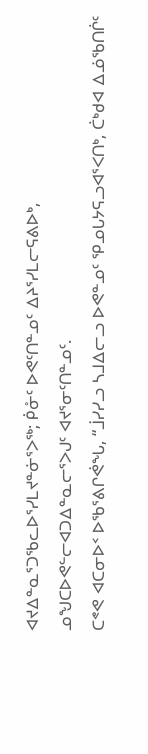ᐊᔪᐃᓐᓇᕐᑐᖃᓚᐅᕐᓯᒪᔪᓐᓃᕐᐳᖅ; ᑮᓁᑦ ᐅᕙᑦᑎᓐᓄᑦ ᐃᔨᕐᓯᒪᓕᕋᕕᐅᒃ, ᓄᖑᑕᐅᕙᓪᓕᐊᑐᐃᓐᓇᓕᕐᐳᒍᑦ ᐊᔪᕐᓂᑦᑎᓐᓄᑦ.
ᑕᕝᕙ ᐊᑕᓂᐅᑉ ᐅᖃᕐᕕᒋᕚᖓ, “ᒨᓯᓯᓗ ᓴᒧᐃᓕᓗ ᐅᕙᓐᓄᑦ ᕿᓄᒐᔭᕋᓗᐊᕐᐸᑎᒃ, ᑖᒃᑯᐊ ᐃᓅᖃᑎᒌᑦ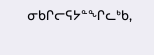ᓂᑲᒋᓕᕋᔭᓐᖏᓚᒃᑲ,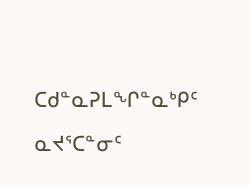ᑕᑯᓐᓇᕈᒪᖏᓐᓇᒃᑭᑦ ᓇᔪᕐᑕᓐᓂᑦ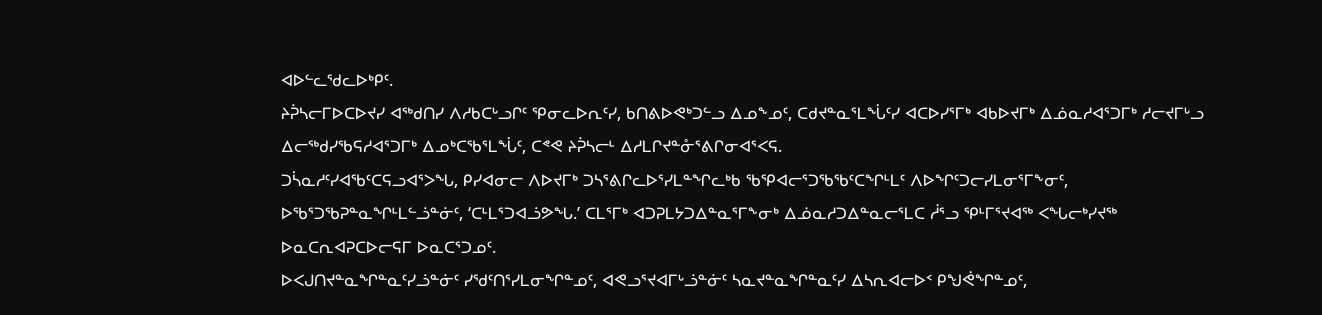ᐊᐅᓪᓚᖁᓚᐅᒃᑭᑦ.
ᔨᕉᓴᓕᒥᐅᑕᐅᔪᓯ ᐊᖅᑯᑎᓯ ᐱᓱᑲᑕᒡᓗᒋᑦ ᕿᓂᓚᐅᕆᑦᓯ, ᑲᑎᕕᐅᕙᒃᑐᓪᓗ ᐃᓄᖕᓄᑦ, ᑕᑯᔪᓐᓇᕐᒪᖔᑦᓯ ᐊᑕᐅᓯᕐᒥᒃ ᐊᑲᐅᔪᒥᒃ ᐃᓅᓇᓱᐊᕐᑐᒥᒃ ᓱᓕᔪᒥᒡᓗ ᐃᓕᖅᑯᓯᖃᕋᓱᐊᕐᑐᒥᒃ ᐃᓄᒃᑕᖃᕐᒪᖔᑦ, ᑕᕝᕙ ᔨᕉᓴᓕᒻ ᐃᓱᒪᒋᔪᓐᓁᕐᕕᒋᓂᐊᕐᐸᕋ.
ᑐᓵᓇᓱᑦᓯᐊᖃᑦᑕᕋᓗᐊᕐᐳᖓ, ᑭᓯᐊᓂᓕ ᐱᐅᔪᒥᒃ ᑐᓴᕐᕕᒋᓚᐅᕐᓯᒪᓐᖏᓚᒃᑲ ᖃᕿᐊᓕᕐᑐᖃᖃᑦᑕᖏᒻᒪᑦ ᐱᐅᖏᑦᑐᓕᓯᒪᓂᕐᒥᖕᓂᑦ, ᐅᖃᕐᑐᖃᕈᓐᓇᖏᒻᒪᓪᓘᓐᓃᑦ, ‘ᑕᒻᒪᕐᑐᐊᓘᕗᖓ.’ ᑕᒪᕐᒥᒃ ᐊᑐᕈᒪᔭᑐᐃᓐᓇᕐᒥᖕᓂᒃ ᐃᓅᓇᓱᑐᐃᓐᓇᓕᕐᒪᑕ ᓲᕐᓗ ᕿᒻᒥᕐᔪᐊᖅ ᐸᖓᓕᒃᓯᔪᖅ ᐅᓇᑕᕆᐊᕈᑕᐅᓕᕋᒥ ᐅᓇᑕᕐᑐᓄᑦ.
ᐅᐸᒍᑎᔪᓐᓇᖏᓐᓇᑦᓯᓘᓐᓃᑦ ᓯᖁᑦᑎᕐᓯᒪᓂᖏᓐᓄᑦ, ᐊᕙᓗᕐᔪᐊᒥᒡᓘᓐᓃᑦ ᓴᓇᔪᓐᓇᖏᓐᓇᑦᓯ ᐃᓴᕆᐊᓕᐅᑉ ᑭᖑᕚᖏᓐᓄᑦ,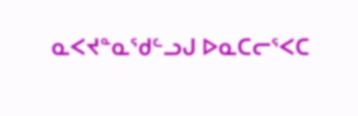ᓇᐸᔪᓐᓇᖁᓪᓗᒍ ᐅᓇᑕᓕᕐᐸᑕ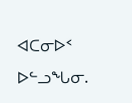ᐊᑕᓂᐅᑉ ᐅᓪᓗᖓᓂ.